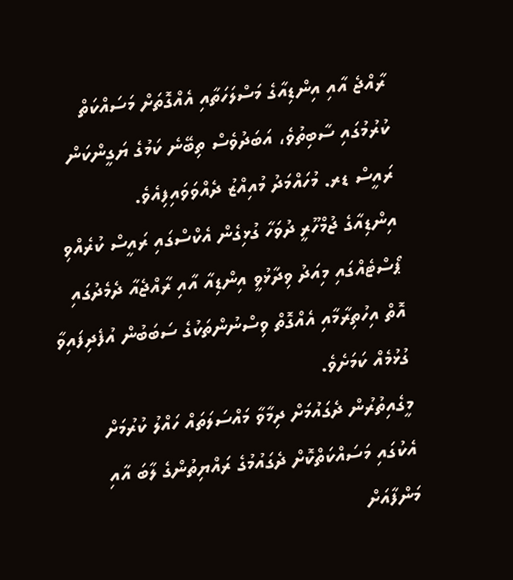ރާއްޖެ އާއި އިންޑިއާގެ މަސްލަހަތާއި އެއްގޮތަށް މަސައްކަތް ކުރުމުގައި ސާބިތުވެ، އަބަދުވެސް ތިބޭނެ ކަމުގެ ޔަގީންކަން ރައީސް ޑރ. މުހައްމަދު މުއިއްޒު ދެއްވަވައިފިއެވެ.
އިންޑިއާގެ ޖުމްހޫރީ ދުވަހާ ގުޅިގެން އެކްސްގައި ރައީސް ކުރެއްވި ޕޯސްޓެއްގައި މިއަދު ވިދާޅުވީ އިންޑިއާ އާއި ރާއްޖެއާ ދެމެދުގައި އޮތް އިހުތިރާމާއި އެއްގޮތް ވިސްނުންތަކުގެ ސަބަބުން އުފެދިފައިވާ ގުޅުމެއް ކަމަށެވެ.
މީގެއިތުރުން ދެގައުމަށް ދިމާވާ މައްސަލަތައް ހައްލު ކުރުމަށް އެކުގައި މަސައްކަތްކޮށް ދެގައުމުގެ ރައްޔިތުންގެ ލާބަ އާއި މަންފާއަށް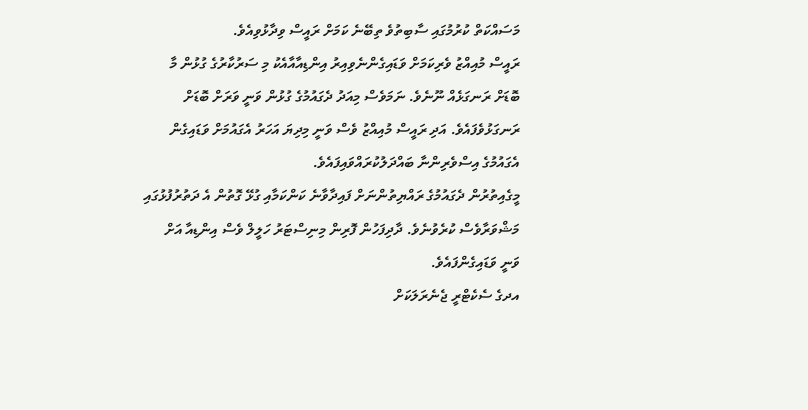މަސައްކަތް ކުރުމުގައި ސާބިތުވެ ތިބޭނެ ކަމަށް ރައީސް ވިދާޅުވިއެވެ.
ރައީސް މުއިއްޒު ވެރިކަމަށް ވަޑައިގެންނެވިއިރު އިންޑިއާއާއެކު މި ސަރުކާރުގެ ގުޅުން މާ ބޮޑަށް ރަނގަޅެއް ނޫނެވެ. ނަމަވެސް މިއަދު ދެގައުމުގެ ގުޅުން ވަނީ ވަރަށް ބޮޑަށް ރަނގަޅުވެފައެވެ. އަދި ރައީސް މުއިއްޒު ވެސް ވަނީ މިދިޔަ އަހަރު އެގައުމަށް ވަޑައިގެން އެގައުމުގެ އިސްވެރިންނާ ބައްދަލުކުރައްވައިފައެވެ.
މީގެއިތުރުން ދެގައުމުގެ ރައްޔިތުންނަށް ފައިދާވާނެ ކަންކަމާއި ގުޅޭ ގޮތުން އެ ދަތުރުފުޅުގައި މަޝްވަރާވެސް ކުރެވުނެވެ. ދާދިފަހުން ފޮރިން މިނިސްޓަރު ހަލީލް ވެސް އިންޑިއާ އަށް ވަނީ ވަޑައިގެންފައެވެ.
އދގެ ސެކެޓްރީ ޖެނެރަލަކަށް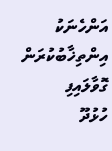އަންހެނަކު އިންތިޚާބުކުރަން ގޮވާލައިފި
ހުޅުދޫ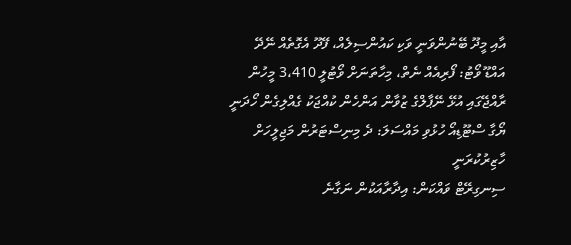އާއި މީދޫ ބޭނުންވަނީ ވަކި ކައުންސިލެއް، ފޭދޫ އެގޮތެއް ނޭދޭ
އައްޑޫ ވޯޓު: ފޯރިއެއް ނެތް، މިހާތަނަށް ވޯޓުލީ 3،410 މީހުން
ރާއްޖޭގައި އުޅޭ ނޭޕާލްގެ ޒުވާން އަންހެން ކުއްޖަކު ގެއްލިގެން ހޯދަނީ
ޔޯގާ ސްޓޫޑިއޯ ހުޅުވި މައްސަލަ: ދެ މިނިސްޓަރުން މަޖިލީހަށް ހާޒިރުކުރަނީ
ސިނގިރޭޓް ވައްކަން: އިދާރާއަކުން ނަގާނެ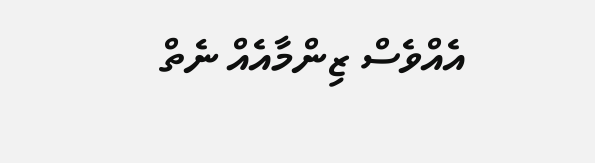އެއްވެސް ޒިންމާއެއް ނެތް